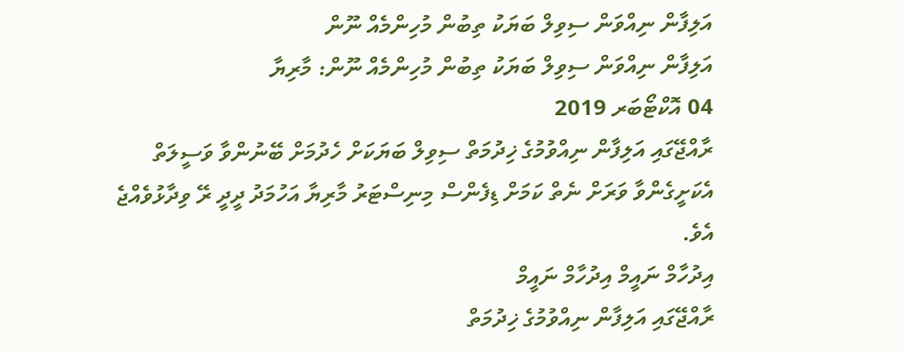އަލިފާން ނިއްވަން ސިވިލް ބަޔަކު ތިބުން މުހިންމެއް ނޫން
އަލިފާން ނިއްވަން ސިވިލް ބަޔަކު ތިބުން މުހިންމެއް ނޫން: މާރިޔާ
04 އޮކްޓޯބަރ 2019
ރާއްޖޭގައި އަލިފާން ނިއްވުމުގެ ޚިދުމަތް ސިވިލް ބަޔަކަށް ހެދުމަށް ބޭނުންވާ ވަސީލަތް އެކަށީގެންވާ ވަރަށް ނެތް ކަމަށް ޑިފެންސް މިނިސްޓަރު މާރިޔާ އަހުމަދު ދީދީ ރޭ ވިދާޅުވެއްޖެ އެވެ.
އިދުހާމް ނައީމް އިދުހާމް ނައީމް
ރާއްޖޭގައި އަލިފާން ނިއްވުމުގެ ޚިދުމަތް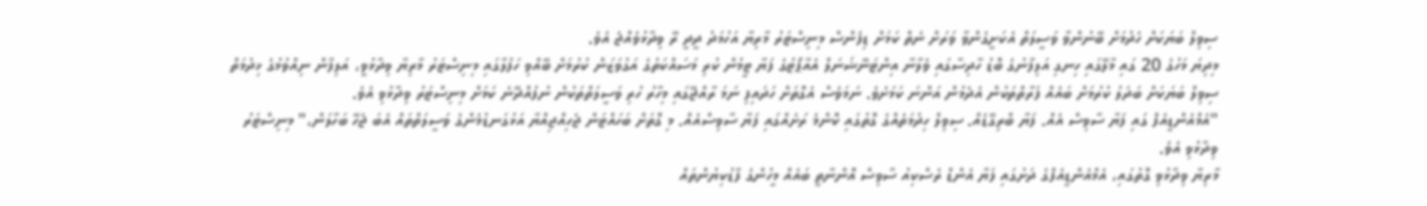ސިވިލް ބަޔަކަށް ހެދުމަށް ބޭނުންވާ ވަސީލަތް އެކަށީގެންވާ ވަރަށް ނެތް ކަމަށް ޑިފެންސް މިނިސްޓަރު މާރިޔާ އަހުމަދު ދީދީ ރޭ ވިދާޅުވެއްޖެ އެވެ.
މިދިޔަ މަހުގެ 20 ގައި މާލޭގައި ހިނގި އަލިފާނުގެ ބޮޑު ހާދިސާގައި ވެލާނާ އިންޓަނޭޝަނަލް އެއާޕޯޓުގެ ފަޔާ ޓީމުން ކުރި މަސައްކަތުގެ އަގުވަޒަން ކުރުމަށް ބޭއްވި ހަފުލާގައި މިނިސްޓަރު މާރިޔާ ވިދާޅުވީ، އަލިފާން ނިއްވުމުގެ ޚިދުމަތް ސިވިލް ބަޔަކަށް ބަދަލު ކުރުމަށް ބައެއް ފަރާތްތަކުން އެދެމުން އަންނަ ކަމަށެވެ. ނަމަވެސް އެގޮތަށް ހަދައިފި ނަމަ ރާއްޖޭގައި މިހާރު ހުރި ވަސީލަތްތަކުން ނުފުއްދޭނެ ކަމަށް މިނިސްޓަރު ވިދާޅުވި އެވެ.
"އެމްއެންޑީއެފް ގައި ފަޔާ ސާވިސް އެއް. ފަޔާ ބްރިގޭޑެއް. ސިވިލް ހިދުމަތެއްގެ ގޮތުގައި ކޮންމެ ރަށެއްގައި ފަޔާ ސާވިސްއެއް. މި ގޮތަށް ބަހައްޓަން ޖެހިއްޖިއްޔާ އަޅުގަނޑުމެންގެ ވަސީލަތްތައް އެބަ ޖެހޭ ބަހާލަން،" މިނިސްޓަރު ވިދާޅުވި އެވެ.
މާރިޔާ ވިދާޅުވި ގޮތުގައި، އެމްއެންޑީއެފްގެ ދަށުގައި ފަޔާ އެންޑް ރެސްކިއު ސާވިސް އޮންނާތީ ބައެއް މީހުންގެ ފާޑުކިޔުންތައް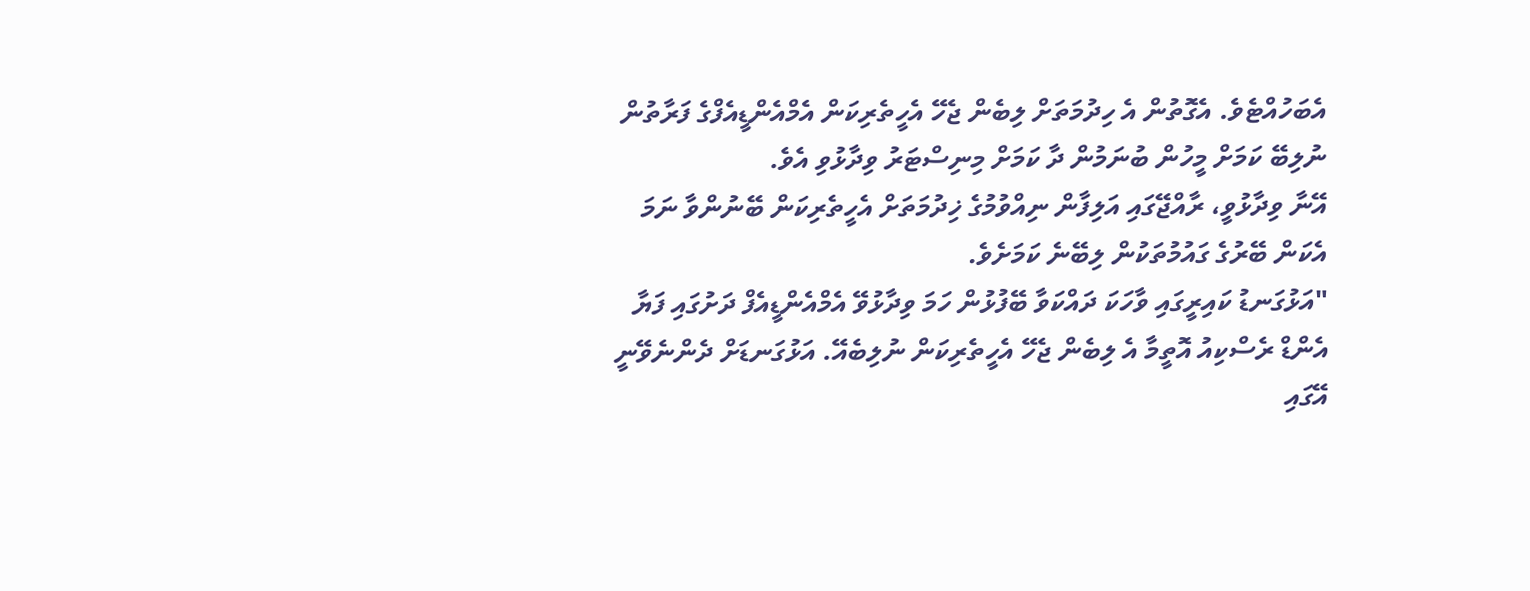އެބަހުއްޓެވެ. އެގޮތުން އެ ހިދުމަތަށް ލިބެން ޖެހޭ އެހީތެރިކަން އެމްއެންޑީއެފްގެ ފަރާތުން ނުލިބޭ ކަމަށް މީހުން ބުނަމުން ދާ ކަމަށް މިނިސްޓަރު ވިދާޅުވި އެވެ.
އޭނާ ވިދާޅުވީ، ރާއްޖޭގައި އަލިފާން ނިއްވުމުގެ ޚިދުމަތަށް އެހީތެރިކަން ބޭނުންވާ ނަމަ އެކަން ބޭރުގެ ގައުމުތަކުން ލިބޭނެ ކަމަށެވެ.
"އަޅުގަނޑު ކައިރީގައި ވާހަކަ ދައްކަވާ ބޭފުޅުން ހަމަ ވިދާޅުވޭ އެމްއެންޑީއެފް ދަށުގައި ފަޔާ އެންޑް ރެސްކިއު އޮތީމާ އެ ލިބެން ޖެހޭ އެހީތެރިކަން ނުލިބެއޭ. އަޅުގަނޑަށް ދެންނެވޭނީ އޭގައި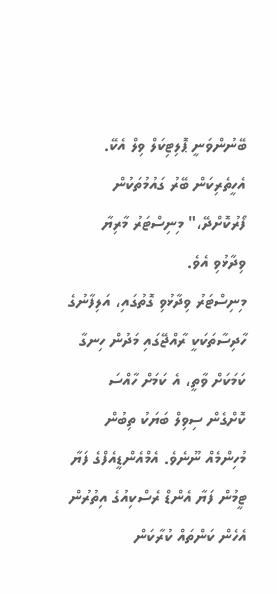ބޭނުންވަނީ ޕޮލިޓިކަލް ވިލް އެކޭ. އެހީތެރިކަން ބޭރު ގައުމުތަކުން ފޯރުކޮށްދޭ،" މިނިސްޓަރު މާރިޔާ ވިދާޅުވި އެވެ.
މިނިސްޓަރު ވިދާޅުވި ގޮތުގައި، އަލިފާނުގެ ހާދިސާތަކަކީ ރާއްޖޭގައި މަދުން ހިނގާ ކަމަކަށް ވާތީ، އެ ކަމަށް ހާއްސަ ކޮށްގެން ސިވިލް ބަޔަކު ތިބުން މުހިންމެއް ނޫނެވެ. އެމްއެންޑީއެފްގެ ފަޔާ ޓީމުން ފަޔާ އެންޑް ރެސްކިއުގެ އިތުރުން އެހެން ކަންތައް ކުރާކަން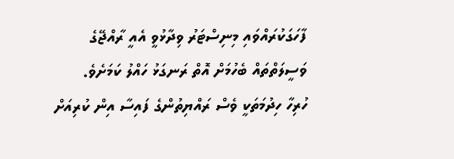ފާހަގަކުރައްވައި މިނިސްޓަރު ވިދާޅުވީ އެއީ ރާއްޖޭގެ ވަސީލަތްތައް ބެހުމަށް އޮތް ރަނގަޅު ހައްލު ކަމަށެވެ.
ހުރިހާ ހިދުމަތަކީ ވެސް ރައްޔިތުންގެ ފައިސާ އިން ކުރިއަށް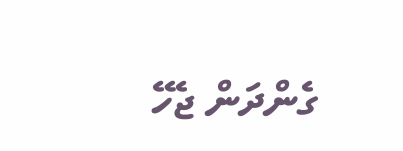ގެންދަން ޖެހޭ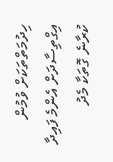ހިދުމަތްތަކަށް ވުމުން އިގްތިސާދަށް އެންމެ ފައިދާ ކުރާނެ ގޮތަކާ މެދު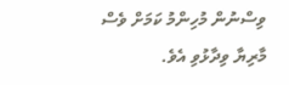ވިސްނުން މުހިންމު ކަމަށް ވެސް މާރިޔާ ވިދާޅުވި އެވެ.